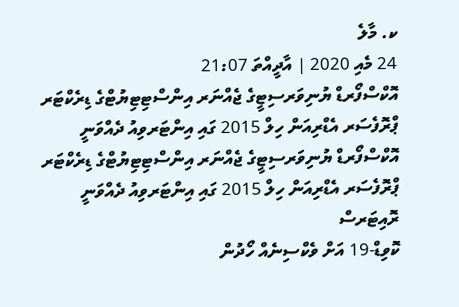ކ. މާލެ
24 މެއި 2020 | އާދީއްތަ 21:07
އޮކްސްފޯރޑް ޔުނިވަރސިޓީގެ ޖެއްނަރ އިންސްޓިޓިޔުޓްގެ ޑިރެކްޓަރ ޕްރޮފެސަރ އެޑްރިއަން ހިލް 2015 ގައި އިންޓަރވިއު ދެއްވަނީ
އޮކްސްފޯރޑް ޔުނިވަރސިޓީގެ ޖެއްނަރ އިންސްޓިޓިޔުޓްގެ ޑިރެކްޓަރ ޕްރޮފެސަރ އެޑްރިއަން ހިލް 2015 ގައި އިންޓަރވިއު ދެއްވަނީ
ރޮއިޓަރސް
ކޮވިޑް-19 އަށް ވެކްސިނެއް ހޯދުން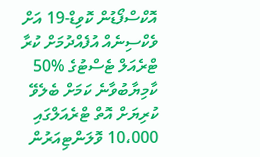އޮކްސްފޯޑުން ކޮވިޑް-19 އަށް ވެކްސިނެއް އުފެއްދުމަށް ކުރާ ޓްރެއަލް ޓެސްޓުގެ %50 ކާމިޔާބުވާނެ ކަމަށް ބެލެވޭ
ކުރިޔަށް އޮތް ޓްރެއަލްގައި 10،000 ވޮލަންޓިއަރުން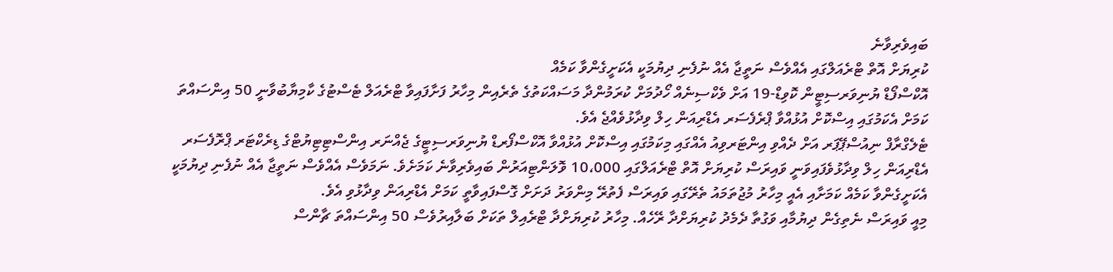ބައިވެރިވާނެ
ކުރިޔަށް އޮތް ޓްރެއަލްގައި އެއްވެސް ނަތީޖާ އެއް ނުފެނި ދިޔުމަކީ އެކަށީގެންވާ ކަމެއް
އޮކްސްފޯޑް ޔުނިވަރސިޓީން ކޮވިޑް-19 އަށް ވެކްސިނެއް ހޯދުމަށް ކުރަމުންދާ މަސައްކަތުގެ ތެރެއިން މިހާރު ފަށާފައިވާ ޓްރެއަލް ޓެސްޓުގެ ކާމިޔާބުވާނީ 50 އިންސައްތަ ކަމަށް އެކަމުގައި އިސްކޮށް އުޅުއްވާ ޕްރެފެސަރ އެޑްރިއަން ހިލް ވިދާޅުވެއްޖެ އެވެ.
ޓެލެގްރާފް ނިއުސްޕޭޕަރ އަށް ދެއްވި އިންޓަރވިއު އެއްގައި މިކަމުގައި އިސްކޮށް އުޅުއްވާ އޮކްސްފޯރޑް ޔުނިވަރސިޓީގެ ޖެއްނަރ އިންސްޓިޓިޔުޓްގެ ޑިރެކްޓަރ ޕްރޮފެސަރ އެޑްރިއަން ހިލް ވިދާޅުވެފައިވަނީ ވައިރަސް ކުރިޔަށް އޮތް ޓްރެއަލްގައި 10،000 ވޮލަންޓިއަރުން ބައިވެރިވާނެ ކަމަށެވެ. ނަމަވެސް އެއްވެސް ނަތީޖާ އެއް ނުފެނި ދިޔުމަކީ އެކަށީގެންވާ ކަމެއް ކަމަށާއި އެއީ މިހާރު މުޖުތަމައު ތެރޭގައި ވައިރަސް ފެތުރޭ މިންވަރު ދަށަށް ގޮސްފައިވާތީ ކަމަށް އެޑްރިއަން ވިދާޅުވި އެވެ.
މިއީ ވައިރަސް ނެތިގެން ދިޔުމާއި ވަގުތާ ދެމެދު ކުރިޔަށްދާ ރޭހެއް. މިހާރު ކުރިޔަށްދާ ޓްރެއިލް ތަކަށް ބަލާއިރުވެސް 50 އިންސައްތަ ޗާންސް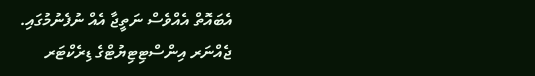އެބައޮތް އެއްވެސް ނަތީޖާ އެއް ނުފެނުމުގައި.
ޖެއްނަރ އިންސްޓިޓިޔުޓްގެ ޑިރެކްޓަރ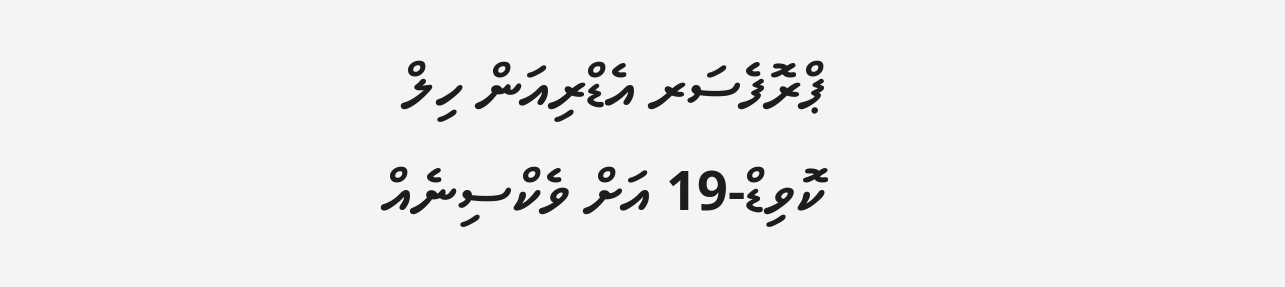ޕްރޮފެސަރ އެޑްރިއަން ހިލް
ކޮވިޑް-19 އަށް ވެކްސިނެއް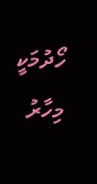ހޯދުމަކީ މިހާރު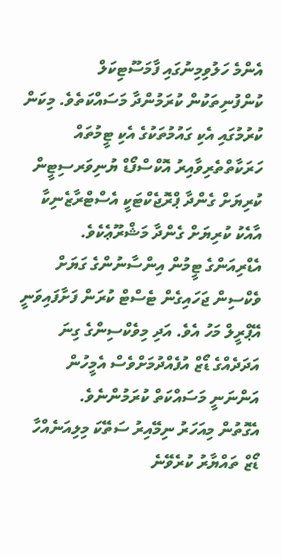އެންމެ ހަލުވިމިނުގައި ފާމަސޫޓިކަލް ކުންފުނިތަކުން ކުރަމުންދާ މަސައްކަތެވެ. މިކަން ކުރުމުގައި އެކި ގައުމުތަކުގެ އެކި ޓީމުތައް ހަރަކާތްތެރިވާއިރު އޮކްސްފޯޑް ޔުނިވަރސިޓީން ކުރިޔަށް ގެންދާ ޕްރޮޖެކްޓަކީ އެސްޓްރާޒެނިކާ އާއެކު ކުރިޔަށް ގެންދާ މަޝްރޫޢެކެވެ.
އެޑްރިއަންގެ ޓީމުން އިންސާނުންގެ ގަޔަށް ވެކްސިން ޖަހައިގެން ޓެސްޓް ކުރަން ފަށާފައިވަނީ އޭޕްރީލް މަހު އެވެ. އަދި މިވެކްސިންގެ ގިނަ އަދަދެއްގެ ޑޯޒް އުފެއްދުމަށްވެސް އެމީހުން އަންނަނީ މަސައްކަތް ކުރަމުންނެވެ.
އެގޮތުން މިއަހަރު ނިމޭއިރު ސަތޭކަ މިލިއަނެއްހާ ޑޯޒް ތައްޔާރު ކުރެވޭނެ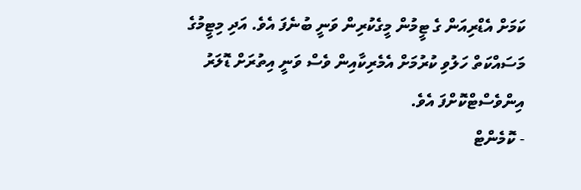ކަމަށް އެޑްރިއަން ގެ ޓީމުން މީގެކުރިން ވަނީ ބުނެފަ އެވެ. އަދި މިޓީމުގެ މަސައްކަތް ހަލުވި ކުރުމަށް އެމެރިކާއިން ވެސް ވަނީ އިތުރަށް ޑޮލަރު އިންވެސްޓްކޮށްފަ އެވެ.
- ކޮމެންޓް